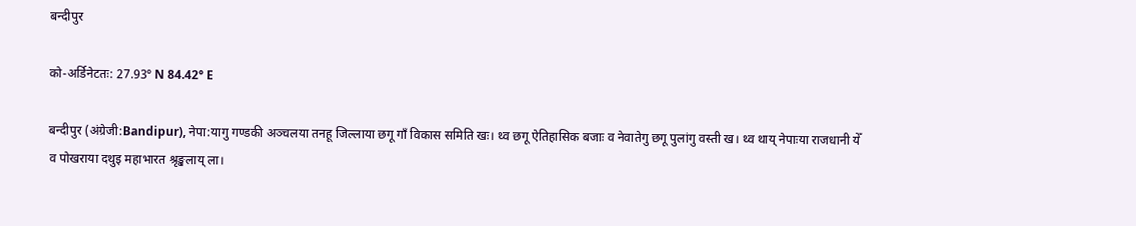बन्दीपुर

को-अर्डिनेटतः: 27.93° N 84.42° E

बन्दीपुर (अंग्रेजी:Bandipur), नेपा:यागु गण्डकी अञ्चलया तनहू जिल्लाया छगू गाँ विकास समिति खः। थ्व छगू ऐतिहासिक बजाः व नेवातेगु छगू पुलांगु वस्ती ख। थ्व थाय् नेपाःया राजधानी येँ व पोखराया दथुइ महाभारत श्रृङ्खलाय् ला।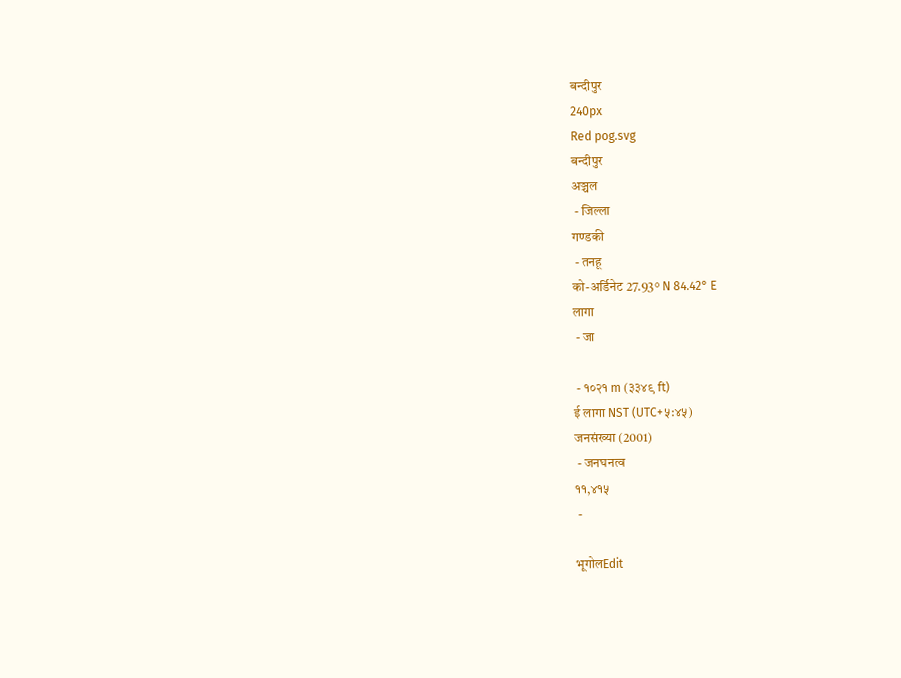बन्दीपुर
240px
Red pog.svg
बन्दीपुर
अञ्चल
 - जिल्ला
गण्डकी
 - तनहू
को-अर्डिनेट 27.93° N 84.42° E
लागा
 - जा

 - १०२१ m (३३४९ ft)
ई लागा NST (UTC+५:४५)
जनसंख्या (2001)
 - जनघनत्व
११,४१५
 -

भूगोलEdit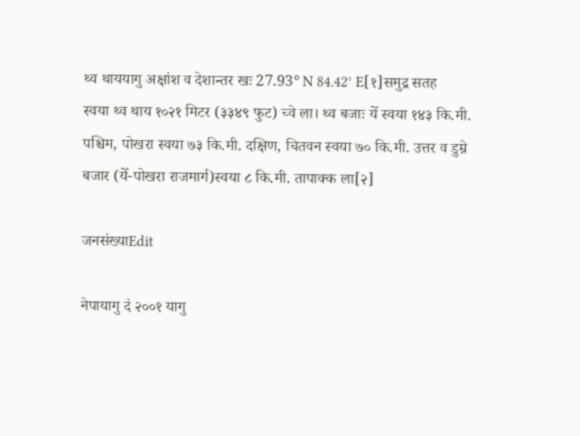थ्व थाययागु अक्षांश व देशान्तर खः 27.93° N 84.42° E[१]समुद्र सतह स्वया थ्व थाय १०२१ मिटर (३३४९ फुट) च्वे ला। थ्व बजाः येँ स्वया १४३ कि.मी. पश्चिम, पोखरा स्वया ७३ कि.मी. दक्षिण, चितवन स्वया ७० कि.मी. उत्तर व डुम्रे बजार (येँ-पोखरा राजमार्ग)स्वया ८ कि.मी. तापाक्क ला[२]

जनसंख्याEdit

नेपायागु दं २००१ यागु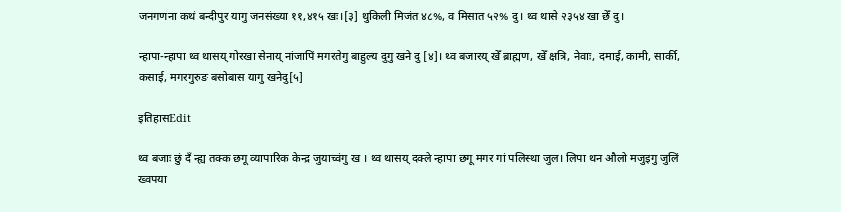जनगणना कथं बन्दीपुर यागु जनसंख्या ११,४१५ खः।[३] थुकिली मिजंत ४८%, व मिसात ५२% दु। थ्व थासे २३५४ खा छेँ दु।

न्हापा-न्हापा थ्व थासय् गोरखा सेनाय् नांजापिं मगरतेगु बाहुल्य दुगु खने दु [४]। थ्व बजारय् खेँ ब्राह्मण, खेँ क्षत्रि, नेवाः, दमाई, कामी, सार्की, कसाई, मगरगुरुङ बसोबास यागु खनेदु[५]

इतिहासEdit

थ्व बजाः छुं दँ न्ह्य तक्क छगू व्यापारिक केन्द्र जुयाच्वंगु ख । थ्व थासय् दक्ले न्हापा छगू मगर गां पलिस्था जुल। लिपा थन औलो मजुइगु जुलिं ख्वपया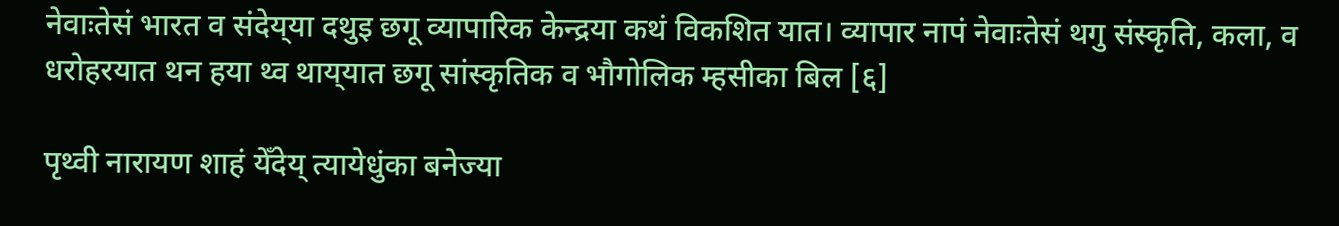नेवाःतेसं भारत व संदेय्‌या दथुइ छगू व्यापारिक केन्द्रया कथं विकशित यात। व्यापार नापं नेवाःतेसं थगु संस्कृति, कला, व धरोहरयात थन हया थ्व थाय्‌यात छगू सांस्कृतिक व भौगोलिक म्हसीका बिल [६]

पृथ्वी नारायण शाहं येँदेय् त्यायेधुंका बनेज्या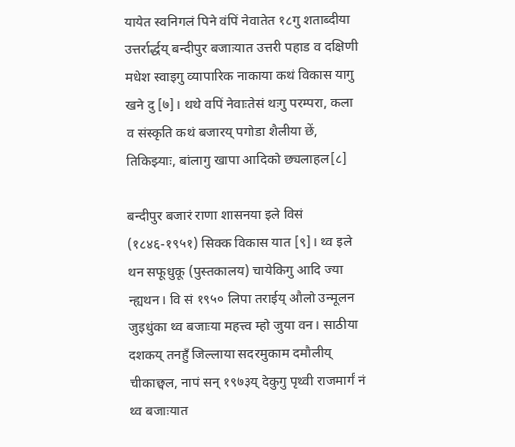यायेत स्वनिगलं पिने वंपिं नेवातेत १८गु शताब्दीया उत्तर्रार्द्धय् बन्दीपुर बजाःयात उत्तरी पहाड व दक्षिणी मधेश स्वाइगु व्यापारिक नाकाया कथं विकास यागु खने दु [७]। थथे वपिं नेवाःतेसं थःगु परम्परा, कला व संस्कृति कथं बजारय् पगोडा शैलीया छें, तिकिझ्याः, बांलागु खापा आदिको छ्यलाहल[८]

बन्दीपुर बजारं राणा शासनया इले विसं (१८४६-१९५१) सिक्क विकास यात [९]। थ्व इले थन सफूधुकू (पुस्तकालय) चायेकिगु आदि ज्या न्ह्यथन। वि सं १९५० लिपा तराईय् औलो उन्मूलन जुइधुंका थ्व बजाःया महत्त्व म्हो जुया वन। साठीया दशकय् तनहुँ जिल्लाया सदरमुकाम दमौलीय् चीकाछ्वल, नापं सन् १९७३य् देकुगु पृथ्वी राजमार्गं नं थ्व बजाःयात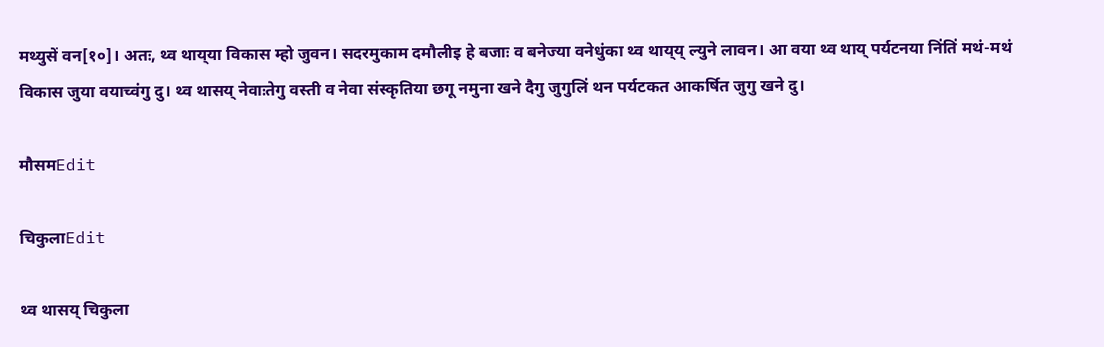मथ्युसें वन[१०]। अतः, थ्व थाय्‌या विकास म्हो जुवन। सदरमुकाम दमौलीइ हे बजाः व बनेज्या वनेधुंका थ्व थाय्‌य् ल्युने लावन। आ वया थ्व थाय् पर्यटनया निंतिं मथं-मथं विकास जुया वयाच्वंगु दु। थ्व थासय् नेवाःतेगु वस्ती व नेवा संस्कृतिया छगू नमुना खने दैगु जुगुलिं थन पर्यटकत आकर्षित जुगु खने दु।

मौसमEdit

चिकुलाEdit

थ्व थासय् चिकुला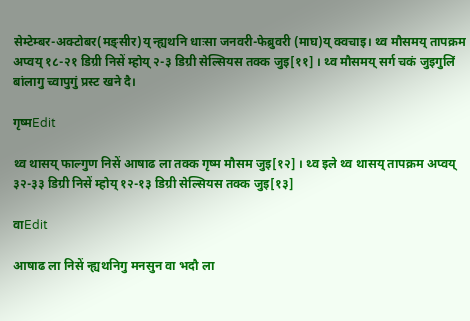सेम्टेम्बर-अक्टोबर(मङ्सीर)य् न्ह्यथनि धाःसा जनवरी-फेब्रुवरी (माघ)य् क्वचाइ। थ्व मौसमय् तापक्रम अप्वय् १८-२१ डिग्री निसें म्होय् २-३ डिग्री सेल्सियस तक्क जुइ[११] । थ्व मौसमय् सर्ग चकं जुइगुलिं बांलागु च्वापुगुं प्रस्ट खने दै।

गृष्मEdit

थ्व थासय् फाल्गुण निसें आषाढ ला तक्क गृष्म मौसम जुइ[१२] । थ्व इले थ्व थासय् तापक्रम अप्वय् ३२-३३ डिग्री निसें म्होय् १२-१३ डिग्री सेल्सियस तक्क जुइ[१३]

वाEdit

आषाढ ला निसें न्ह्यथनिगु मनसुन वा भदौ ला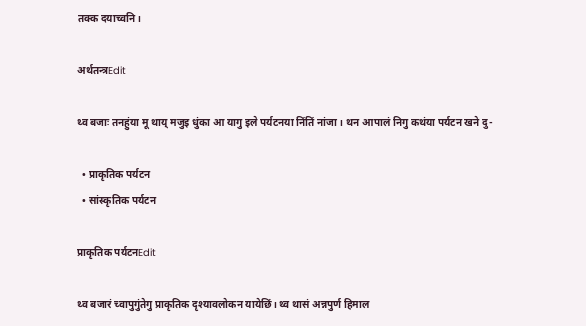तक्क दयाच्वनि।

अर्थतन्त्रEdit

थ्व बजाः तनहुंया मू थाय् मजुइ धुंका आ यागु इले पर्यटनया निंतिं नांजा। थन आपालं निगु कथंया पर्यटन खने दु-

  • प्राकृतिक पर्यटन
  • सांस्कृतिक पर्यटन

प्राकृतिक पर्यटनEdit

थ्व बजारं च्वापुगुंतेगु प्राकृतिक दृश्यावलोकन यायेछिं। थ्व थासं अन्नपुर्ण हिमाल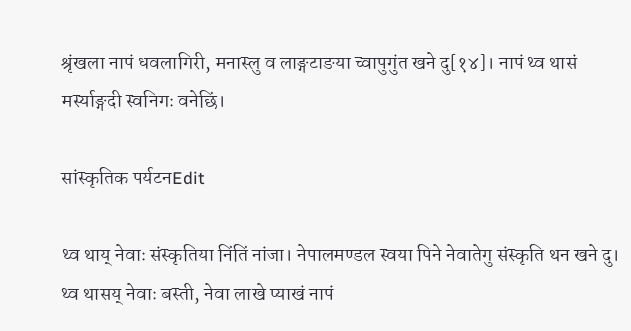श्रृंखला नापं धवलागिरी, मनास्लु व लाङ्गटाङया च्वापुगुंत खने दु[१४]। नापं थ्व थासं मर्स्याङ्गदी स्वनिगः वनेछिं।

सांस्कृतिक पर्यटनEdit

थ्व थाय् नेवाः संस्कृतिया निंतिं नांजा। नेपालमण्डल स्वया पिने नेवातेगु संस्कृति थन खने दु। थ्व थासय् नेवाः बस्ती, नेवा लाखे प्याखं नापं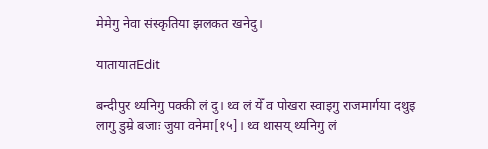मेमेगु नेवा संस्कृतिया झलकत खनेदु।

यातायातEdit

बन्दीपुर थ्यनिगु पक्की लं दु। थ्व लं येँ व पोखरा स्वाइगु राजमार्गया दथुइ लागु डुम्रे बजाः जुया वनेमा[१५]। थ्व थासय् थ्यनिगु लं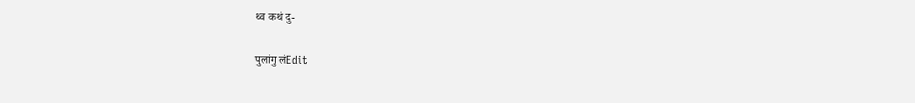थ्व कथं दु-

पुलांगु लंEdit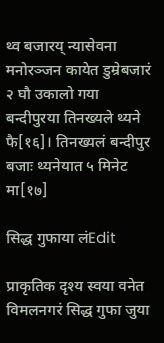थ्व बजारय् न्यासेवना मनोरञ्जन कायेत डुम्रेबजारं २ घौ उकालो गया बन्दीपुरया तिनख्यले थ्यने फै[१६]। तिनख्यलं बन्दीपुर बजाः थ्यनेयात ५ मिनेट मा[१७]

सिद्ध गुफाया लंEdit

प्राकृतिक दृश्य स्वया वनेत विमलनगरं सिद्ध गुफा जुया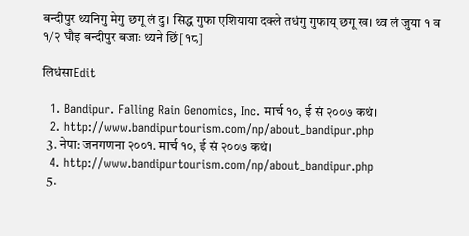बन्दीपुर थ्यनिगु मेगु छगू लं दु। सिद्ध गुफा एशियाया दक्ले तधंगु गुफाय् छगू ख। थ्व लं जुया १ व १/२ घौइ बन्दीपुर बजाः थ्यने छिं[१८]

लिधंसाEdit

  1. Bandipur. Falling Rain Genomics, Inc. मार्च १०, ई सं २००७ कथं।
  2. http://www.bandipurtourism.com/np/about_bandipur.php
  3. नेपा: जनगणना २००१. मार्च १०, ई सं २००७ कथं।
  4. http://www.bandipurtourism.com/np/about_bandipur.php
  5.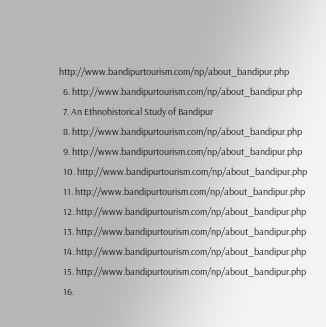http://www.bandipurtourism.com/np/about_bandipur.php
  6. http://www.bandipurtourism.com/np/about_bandipur.php
  7. An Ethnohistorical Study of Bandipur
  8. http://www.bandipurtourism.com/np/about_bandipur.php
  9. http://www.bandipurtourism.com/np/about_bandipur.php
  10. http://www.bandipurtourism.com/np/about_bandipur.php
  11. http://www.bandipurtourism.com/np/about_bandipur.php
  12. http://www.bandipurtourism.com/np/about_bandipur.php
  13. http://www.bandipurtourism.com/np/about_bandipur.php
  14. http://www.bandipurtourism.com/np/about_bandipur.php
  15. http://www.bandipurtourism.com/np/about_bandipur.php
  16.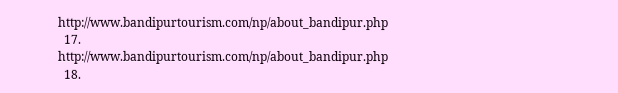http://www.bandipurtourism.com/np/about_bandipur.php
  17. http://www.bandipurtourism.com/np/about_bandipur.php
  18.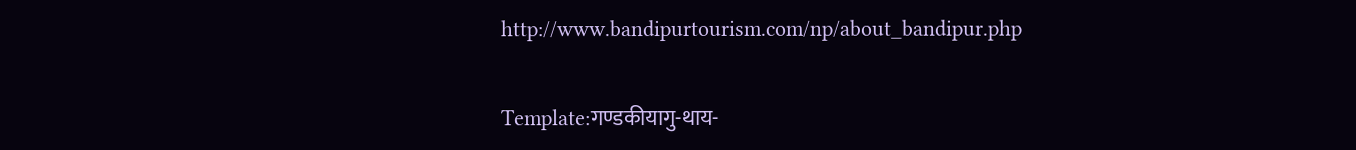http://www.bandipurtourism.com/np/about_bandipur.php

Template:गण्डकीयागु-थाय-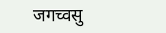जगच्वसु